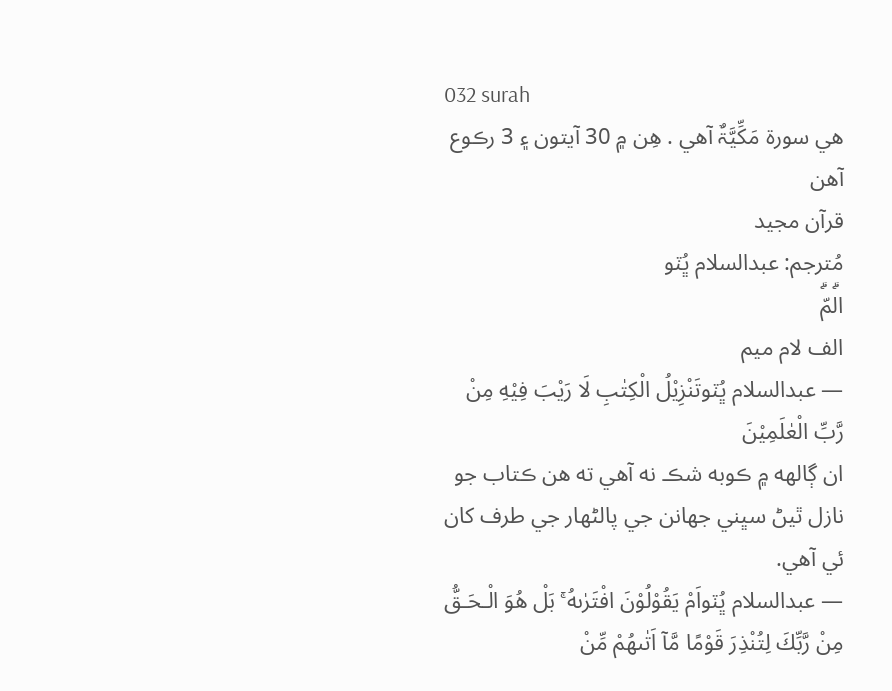032 surah
ھي سورة مَکِّیَّۃٌ آھي . ھِن ۾ 30 آيتون ۽ 3 رڪوع آھن
قرآن مجيد
مُترجم: عبدالسلام ڀُٽو
الۗمّۗ
الف لام ميم
— عبدالسلام ڀُٽوتَنْزِيْلُ الْكِتٰبِ لَا رَيْبَ فِيْهِ مِنْ رَّبِّ الْعٰلَمِيْنَ
ان ڳالهه ۾ ڪوبه شڪ نه آهي ته هن ڪتاب جو نازل ٿيڻ سڀني جھانن جي پالڻھار جي طرف کان ئي آهي.
— عبدالسلام ڀُٽواَمْ يَقُوْلُوْنَ افْتَرٰىهُ ۚ بَلْ هُوَ الْـحَـقُّ مِنْ رَّبِّكَ لِتُنْذِرَ قَوْمًا مَّآ اَتٰىهُمْ مِّنْ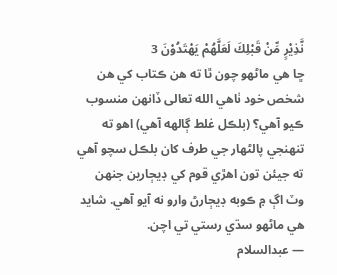نَّذِيْرٍ مِّنْ قَبْلِكَ لَعَلَّهُمْ يَهْتَدُوْنَ 3
ڇا هي ماڻهو چون ٿا ته هن ڪتاب کي هن شخص خود ٺاهي الله تعالى ڏانھن منسوب ڪيو آهي؟ (بلڪل غلط ڳالهه آهي) اهو ته تنھنجي پالڻھار جي طرف کان بلڪل سچو آهي ته جيئن تون اهڙي قوم کي ڊيڄارين جنھن وٽ اڳ ۾ ڪوبه ڊيڄارڻ وارو نه آيو آهي. شايد هي ماڻهو سڌي رستي تي اچن.
— عبدالسلام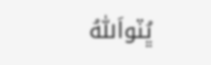ڀُٽواَللّٰهُ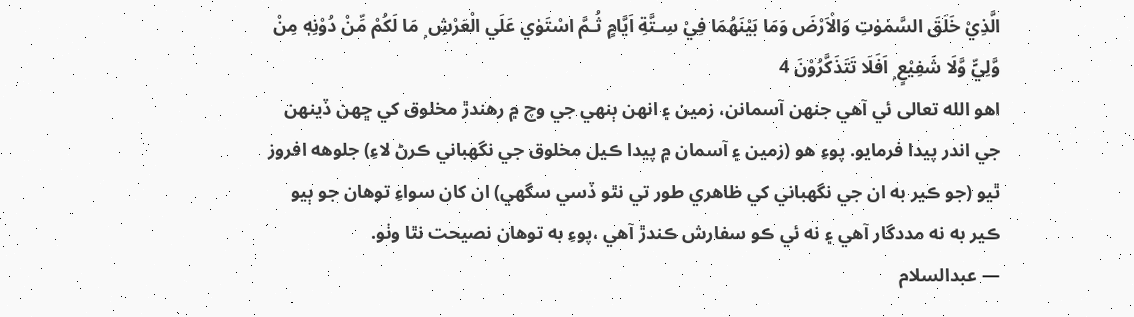الَّذِيْ خَلَقَ السَّمٰوٰتِ وَالْاَرْضَ وَمَا بَيْنَهُمَا فِيْ سِـتَّةِ اَيَّامٍ ثُـمَّ اسْتَوٰي عَلَي الْعَرْشِ ۭ مَا لَكُمْ مِّنْ دُوْنِهٖ مِنْ وَّلِيٍّ وَّلَا شَفِيْعٍ ۭ اَفَلَا تَتَذَكَّرُوْنَ 4
اهو الله تعالى ئي آهي جنھن آسمانن، زمين ۽ انهن ٻنهي جي وچ ۾ رهندڙ مخلوق کي ڇهن ڏينھن جي اندر پيدا فرمايو. پوءِ هو (زمين ۽ آسمان ۾ پيدا ڪيل مخلوق جي نگھباني ڪرڻ لاءِ) جلوهه افروز ٿيو (جو ڪير به ان جي نگھباني کي ظاهري طور تي نٿو ڏسي سگهي) ان کان سواءِ توهان جو ٻيو ڪير به نه مددگار آهي ۽ نه ئي ڪو سفارش ڪندڙ آهي ،پوءِ به توهان نصيحت نٿا وٺو.
— عبدالسلام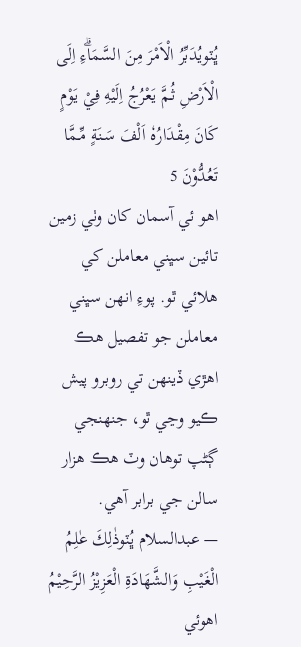ڀُٽويُدَبِّرُ الْاَمْرَ مِنَ السَّمَاۗءِ اِلَى الْاَرْضِ ثُـمَّ يَعْرُجُ اِلَيْهِ فِيْ يَوْمٍ كَانَ مِقْدَارُهٗ اَلْفَ سَـنَةٍ مِّـمَّا تَعُدُّوْنَ 5
اهو ئي آسمان کان وٺي زمين تائين سڀني معاملن کي هلائي ٿو. پوءِ انهن سڀني معاملن جو تفصيل هڪ اهڙي ڏينھن تي روبرو پيش ڪيو وڃي ٿو، جنھنجي ڳڻپ توهان وٽ هڪ هزار سالن جي برابر آهي.
— عبدالسلام ڀُٽوذٰلِكَ عٰلِمُ الْغَيْبِ وَالشَّهَادَةِ الْعَزِيْزُ الرَّحِيْمُ
اهوئي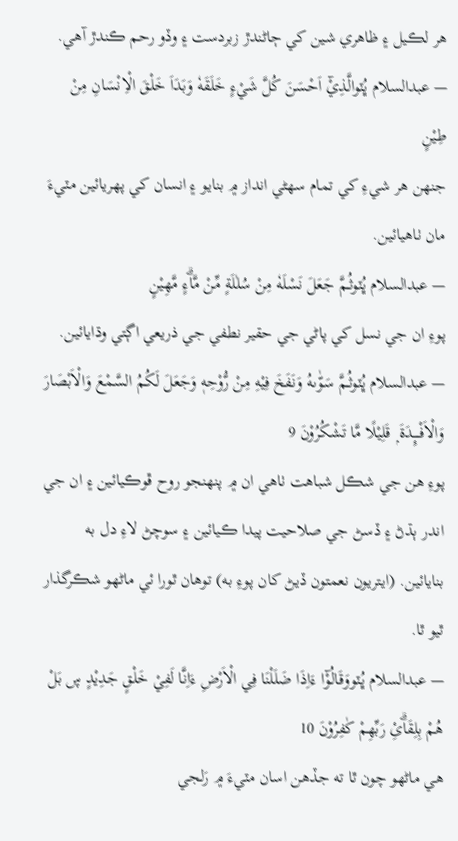هر لڪيل ۽ ظاهري شين کي ڄاڻندڙ زبردست ۽ وڏو رحم ڪندڙ آهي.
— عبدالسلام ڀُٽوالَّذِيْٓ اَحْسَنَ كُلَّ شَيْءٍ خَلَقَهٗ وَبَدَاَ خَلْقَ الْاِنْسَانِ مِنْ طِيْنٍ
جنھن هر شيءِ کي تمام سھڻي انداز ۾ بنايو ۽ انسان کي پھريائين مٽيءَ مان ٺاهيائين.
— عبدالسلام ڀُٽوثُـمَّ جَعَلَ نَسْلَهٗ مِنْ سُلٰلَةٍ مِّنْ مَّاۗءٍ مَّهِيْنٍ
پوءِ ان جي نسل کي پاڻي جي حقير نطفي جي ذريعي اڳتي وڌايائين.
— عبدالسلام ڀُٽوثُـمَّ سَوّٰىهُ وَنَفَخَ فِيْهِ مِنْ رُّوْحِهٖ وَجَعَلَ لَكُمُ السَّمْعَ وَالْاَبْصَارَ وَالْاَفْـــِٕدَةَ ۭ قَلِيْلًا مَّا تَشْكُرُوْنَ 9
پوءِ هن جي شڪل شباهت ٺاهي ان ۾ پنھنجو روح ڦوڪيائين ۽ ان جي اندر ٻڌڻ ۽ ڏسڻ جي صلاحيت پيدا ڪيائين ۽ سوچڻ لاءِ دل به بنايائين. (ايتريون نعمتون ڏيڻ کان پوءِ به) توهان ٿورا ئي ماڻهو شڪرگذار ٿيو ٿا.
— عبدالسلام ڀُٽووَقَالُوْٓا ءَاِذَا ضَلَلْنَا فِي الْاَرْضِ ءَاِنَّا لَفِيْ خَلْقٍ جَدِيْدٍ ڛ بَلْ هُمْ بِلِقَاۗئِ رَبِّهِمْ كٰفِرُوْنَ 10
هي ماڻهو چون ٿا ته جڏهن اسان مٽيءَ ۾ رَلجي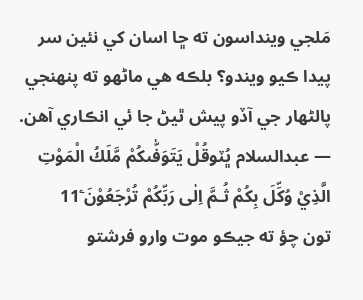مَلجي وينداسون ته ڇا اسان کي نئين سر پيدا ڪيو ويندو؟ بلڪه هي ماڻهو ته پنھنجي پالڻھار جي آڏو پيش ٿيڻ جا ئي انڪاري آهن.
— عبدالسلام ڀُٽوقُلْ يَتَوَفّٰىكُمْ مَّلَكُ الْمَوْتِ الَّذِيْ وُكِّلَ بِكُمْ ثُـمَّ اِلٰى رَبِّكُمْ تُرْجَعُوْنَ ۧ11
تون چؤ ته جيڪو موت وارو فرشتو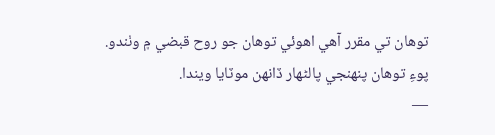توهان تي مقرر آهي اهوئي توهان جو روح قبضي ۾ وٺندو. پوءِ توهان پنھنجي پالڻھار ڏانھن موٽايا ويندا.
—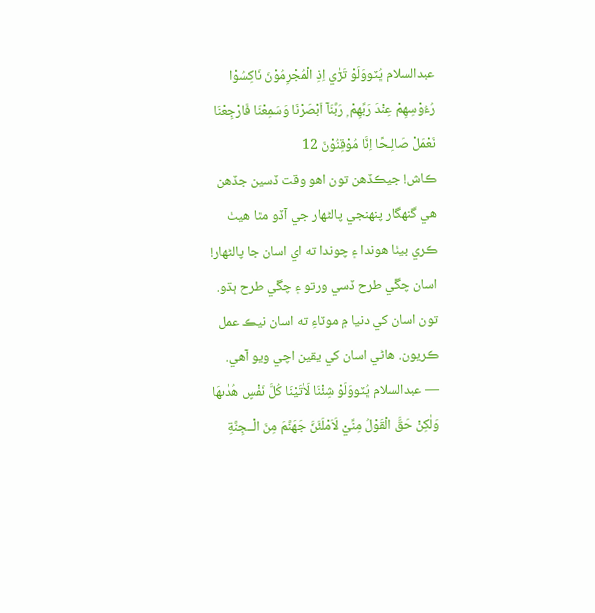عبدالسلام ڀُٽووَلَوْ تَرٰٓي اِذِ الْمُجْرِمُوْنَ نَاكِسُوْا رُءُوْسِهِمْ عِنْدَ رَبِّهِمْ ۭ رَبَّنَآ اَبْصَرْنَا وَسَمِعْنَا فَارْجِعْنَا نَعْمَلْ صَالِـحًا اِنَّا مُوْقِنُوْنَ 12
ڪاش! جيڪڏهن تون اهو وقت ڏسين جڏهن هي گنهگار پنھنجي پالڻھار جي آڏو مٿا هيٺ ڪري بيٺا هوندا ۽ چوندا ته اي اسان جا پالڻھار! اسان چڱي طرح ڏسي ورتو ۽ چڱي طرح ٻڌو. تون اسان کي دنيا ۾ موٽاءِ ته اسان نيڪ عمل ڪريون. هاڻي اسان کي يقين اچي ويو آهي.
— عبدالسلام ڀُٽووَلَوْ شِئْنَا لَاٰتَيْنَا كُلَّ نَفْسٍ هُدٰىهَا وَلٰكِنْ حَقَّ الْقَوْلُ مِنِّيْ لَاَمْلَئَنَّ جَهَنَّمَ مِنَ الْــجِنَّةِ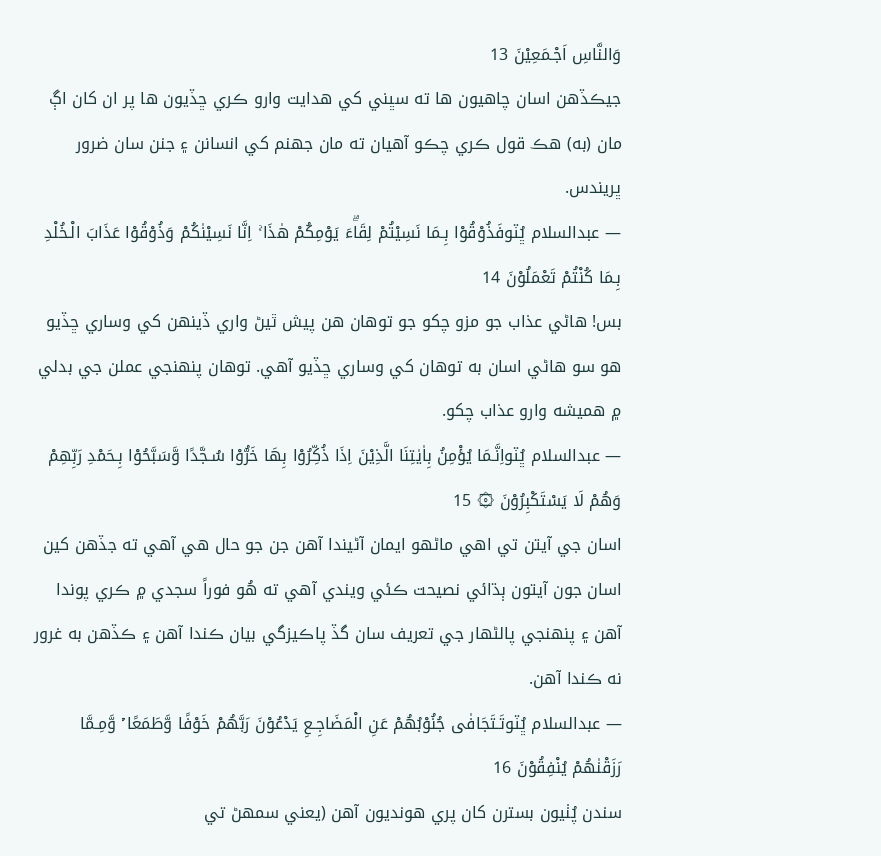وَالنَّاسِ اَجْـمَعِيْنَ 13
جيڪڏهن اسان چاهيون ها ته سڀني کي هدايت وارو ڪري ڇڏيون ها پر ان کان اڳ مان (به) هڪ قول ڪري چڪو آهيان ته مان جھنم کي انسانن ۽ جنن سان ضرور ڀريندس.
— عبدالسلام ڀُٽوفَذُوْقُوْا بِـمَا نَسِيْتُمْ لِقَاۗءَ يَوْمِكُمْ ھٰذَا ۚ اِنَّا نَسِيْنٰكُمْ وَذُوْقُوْا عَذَابَ الْـخُلْدِ بِـمَا كُنْتُمْ تَعْمَلُوْنَ 14
بس! هاڻي عذاب جو مزو چکو جو توهان هن پيش ٿيڻ واري ڏينھن کي وساري ڇڏيو هو سو هاڻي اسان به توهان کي وساري ڇڏيو آهي. توهان پنھنجي عملن جي بدلي ۾ هميشه وارو عذاب چکو.
— عبدالسلام ڀُٽواِنَّـمَا يُؤْمِنُ بِاٰيٰتِنَا الَّذِيْنَ اِذَا ذُكِّرُوْا بِهَا خَرُّوْا سُـجَّدًا وَّسَبَّحُوْا بِـحَمْدِ رَبِّهِمْ وَهُمْ لَا يَسْتَكْبِرُوْنَ ۞ 15
اسان جي آيتن تي اهي ماڻهو ايمان آڻيندا آهن جن جو حال هي آهي ته جڏهن کين اسان جون آيتون ٻڌائي نصيحت ڪئي ويندي آهي ته هُو فوراً سجدي ۾ ڪري پوندا آهن ۽ پنھنجي پالڻھار جي تعريف سان گڏ پاڪيزگي بيان ڪندا آهن ۽ ڪڏهن به غرور نه ڪندا آهن.
— عبدالسلام ڀُٽوتَـتَجَافٰى جُنُوْبُهُمْ عَنِ الْمَضَاجِـعِ يَدْعُوْنَ رَبَّهُمْ خَوْفًا وَّطَمَعًا ۡ وَّمِـمَّا رَزَقْنٰهُمْ يُنْفِقُوْنَ 16
سندن پُٺيون بسترن کان پري هونديون آهن (يعني سمهڻ تي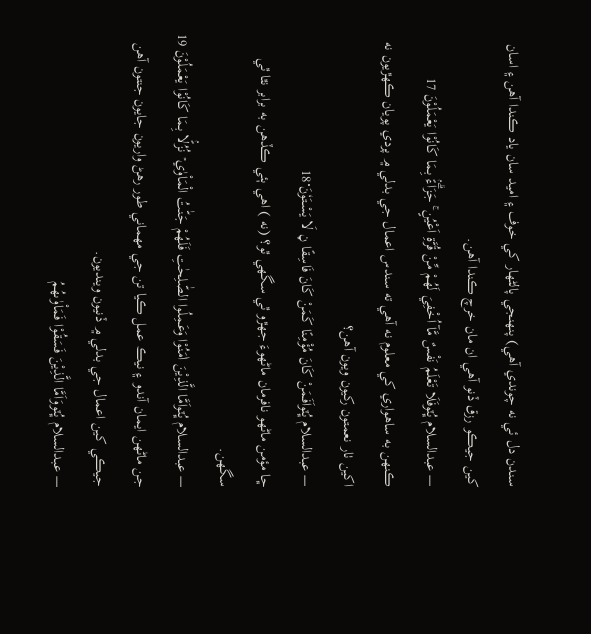سندن دل ئي نه چوندي آهي) پنھنجي پالڻھار کي خوف ۽ اميد سان ياد ڪندا آهن ۽ اسان کين جيڪو رزق ڏنو آهي ان مان خرچ ڪندا آهن.
— عبدالسلام ڀُٽوفَلَا تَعْلَمُ نَفْسٌ مَّآ اُخْفِيَ لَهُمْ مِّنْ قُرَّةِ اَعْيُنٍ ۚ جَزَاۗءًۢ بِـمَا كَانُوْا يَعْمَلُوْنَ 17
ڪنھن به ساهواري کي معلوم نه آهي ته سندس اعمال جي بدلي ۾ پردي پويان ڪهڙيون نه اکين ٺار نعمتون رکيون ويون آهن؟
— عبدالسلام ڀُٽواَفَـمَنْ كَانَ مُؤْمِنًا كَمَنْ كَانَ فَاسِقًا ڼ لَا يَسْـتَوٗنَ ۬18
ڇا مؤمن ماڻهو نافرمان ماڻهوءَ جھڙو ٿي سگهي ٿو؟ (نه ) اهي ٻئي ڪڏهن به برابر نٿا ٿي سگهن.
— عبدالسلام ڀُٽواَمَّا الَّذِيْنَ اٰمَنُوْا وَعَـمِلُوا الصّٰلِحٰتِ فَلَهُمْ جَنّٰتُ الْمَاْوٰي ۡ نُزُلًۢا بِـمَا كَانُوْا يَعْمَلُوْنَ 19
جن ماڻهن ايمان آندو ۽ نيڪ عمل ڪيا تن جي مھماني طور رهڻ واريون جايون جنتون آهن جيڪي کين اعمال جي بدلي ۾ ڏنيون وينديون.
— عبدالسلام ڀُٽووَاَمَّا الَّذِيْنَ فَسَقُوْا فَمَاْوٰىهُمُ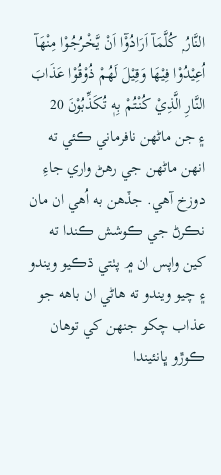النَّارُ ۭ كُلَّمَآ اَرَادُوْٓا اَنْ يَّخْـرُجُوْا مِنْهَآ اُعِيْدُوْا فِيْهَا وَقِيْلَ لَهُمْ ذُوْقُوْا عَذَابَ النَّارِ الَّذِيْ كُنْتُمْ بِهٖ تُكَذِّبُوْنَ 20
۽ جن ماڻهن نافرماني ڪئي ته انهن ماڻهن جي رهڻ واري جاءِ دوزخ آهي. جڏهن به اُهي ان مان نڪرڻ جي ڪوشش ڪندا ته کين واپس ان ۾ پٺتي ڌڪيو ويندو ۽ چيو ويندو ته هاڻي ان باهه جو عذاب چکو جنھن کي توهان ڪوڙو ڀانئيندا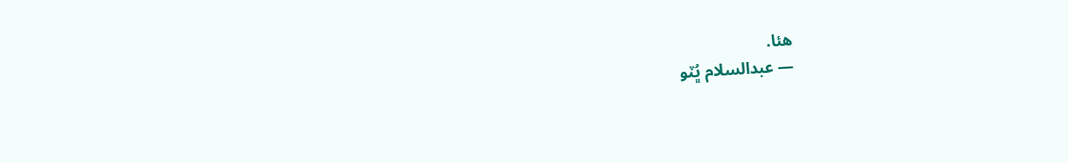هئا.
— عبدالسلام ڀُٽو